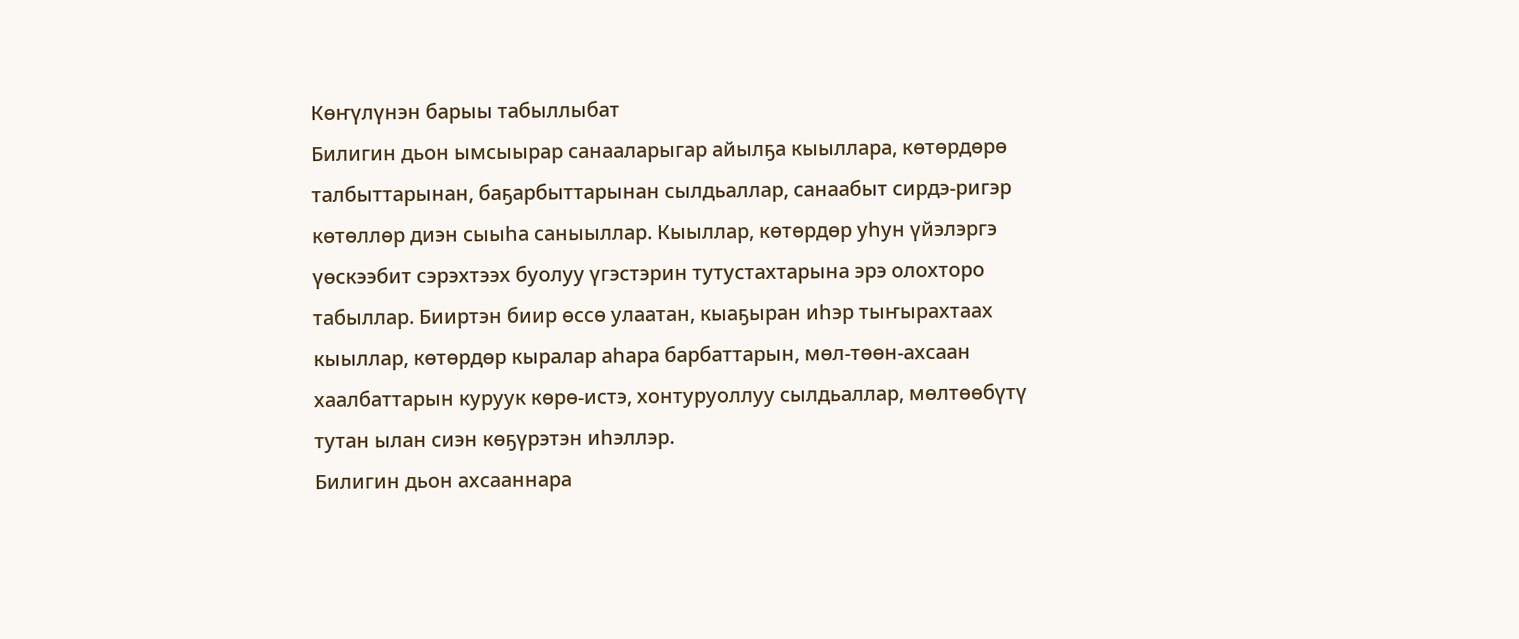Көҥүлүнэн барыы табыллыбат
Билигин дьон ымсыырар санааларыгар айылҕа кыыллара, көтөрдөрө талбыттарынан, баҕарбыттарынан сылдьаллар, санаабыт сирдэ-ригэр көтөллөр диэн сыыһа саныыллар. Кыыллар, көтөрдөр уһун үйэлэргэ үөскээбит сэрэхтээх буолуу үгэстэрин тутустахтарына эрэ олохторо табыллар. Бииртэн биир өссө улаатан, кыаҕыран иһэр тыҥырахтаах кыыллар, көтөрдөр кыралар аһара барбаттарын, мөл-төөн-ахсаан хаалбаттарын куруук көрө-истэ, хонтуруоллуу сылдьаллар, мөлтөөбүтү тутан ылан сиэн көҕүрэтэн иһэллэр.
Билигин дьон ахсааннара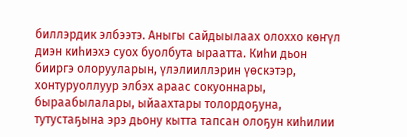биллэрдик элбээтэ. Аныгы сайдыылаах олоххо көҥүл диэн киһиэхэ суох буолбута ыраатта. Киһи дьон бииргэ олорууларын, үлэлииллэрин үөскэтэр, хонтуруоллуур элбэх араас сокуоннары, быраабылалары, ыйаахтары толордоҕуна, тутустаҕына эрэ дьону кытта тапсан олоҕун киһилии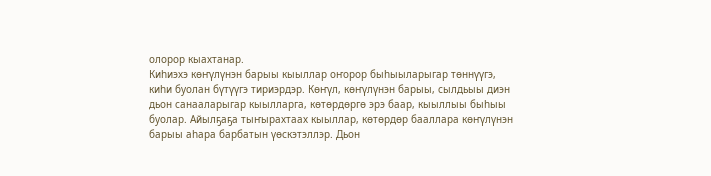олорор кыахтанар.
Киһиэхэ көҥүлүнэн барыы кыыллар оҥорор быһыыларыгар төннүүгэ, киһи буолан бүтүүгэ тириэрдэр. Көҥүл, көҥүлүнэн барыы, сылдьыы диэн дьон санааларыгар кыылларга, көтөрдөргө эрэ баар, кыыллыы быһыы буолар. Айылҕаҕа тыҥырахтаах кыыллар, көтөрдөр бааллара көҥүлүнэн барыы аһара барбатын үөскэтэллэр. Дьон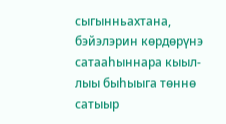сыгынньахтана, бэйэлэрин көрдөрүнэ сатааһыннара кыыл-лыы быһыыга төннө сатыыр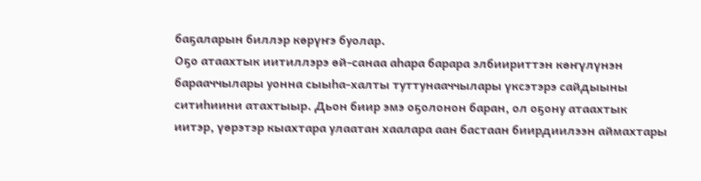баҕаларын биллэр көрүҥэ буолар.
Оҕо атаахтык иитиллэрэ өй-санаа аһара барара элбиириттэн көҥүлүнэн барааччылары уонна сыыһа-халты туттунааччылары үксэтэрэ сайдыыны ситиһиини атахтыыр. Дьон биир эмэ оҕолонон баран, ол оҕону атаахтык иитэр, үөрэтэр кыахтара улаатан хаалара аан бастаан биирдиилээн аймахтары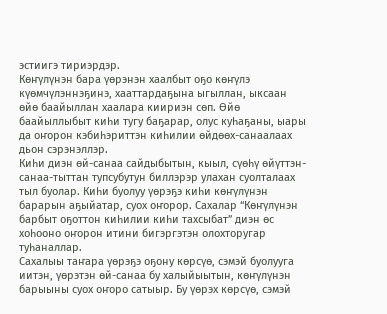эстиигэ тириэрдэр.
Көҥүлүнэн бара үөрэнэн хаалбыт оҕо көҥүлэ күөмчүлэннэҕинэ, хааттардаҕына ыгыллан, ыксаан өйө баайыллан хаалара киириэн сөп. Өйө баайыллыбыт киһи тугу баҕарар, олус куһаҕаны, ыары да оҥорон кэбиһэриттэн киһилии өйдөөх-санаалаах дьон сэрэнэллэр.
Киһи диэн өй-санаа сайдыбытын, кыыл, сүөһү өйүттэн-санаа-тыттан тупсубутун биллэрэр улахан суолталаах тыл буолар. Киһи буолуу үөрэҕэ киһи көҥүлүнэн барарын аҕыйатар, суох оҥорор. Сахалар “Көҥүлүнэн барбыт оҕоттон киһилии киһи тахсыбат” диэн өс хоһооно оҥорон итини бигэргэтэн олохторугар туһаналлар.
Сахалыы таҥара үөрэҕэ оҕону көрсүө, сэмэй буолууга иитэн, үөрэтэн өй-санаа бу халыйыытын, көҥүлүнэн барыыны суох оҥоро сатыыр. Бу үөрэх көрсүө, сэмэй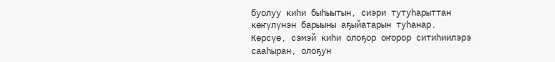буолуу киһи быһыытын, сиэри тутуһарыттан көҥүлүнэн барыыны аҕыйатарын туһанар. Көрсүө, сэмэй киһи олоҕор оҥорор ситиһиилэрэ сааһыран, олоҕун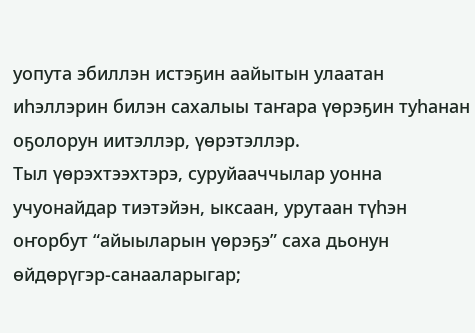уопута эбиллэн истэҕин аайытын улаатан иһэллэрин билэн сахалыы таҥара үөрэҕин туһанан оҕолорун иитэллэр, үөрэтэллэр.
Тыл үөрэхтээхтэрэ, суруйааччылар уонна учуонайдар тиэтэйэн, ыксаан, урутаан түһэн оҥорбут “айыыларын үөрэҕэ” саха дьонун өйдөрүгэр-санааларыгар;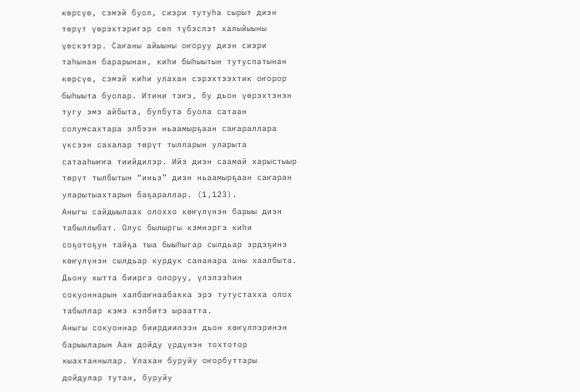көрсүө, сэмэй буол, сиэри тутуһа сырыт диэн төрүт үөрэхтэригэр сөп түбэспэт халыйыыны үөскэтэр. Саҥаны айыыны оҥоруу диэн сиэри таһынан барарынан, киһи быһыытын тутуспатынан көрсүө, сэмэй киһи улахан сэрэхтээхтик оҥорор быһыыта буолар. Итини тэҥэ, бу дьон үөрэхтэнэн тугу эмэ айбыта, булбута буола сатаан солумсахтара элбээн ньаамырҕаан саҥараллара үксээн сахалар төрүт тылларын уларыта сатааһыҥҥа тиийдилэр. Ийэ диэн саамай харыстыыр төрүт тылбытын “иньэ” диэн ньаамырҕаан саҥаран уларытыахтарын баҕараллар. (1,123).
Аныгы сайдыылаах олоххо көҥүлүнэн барыы диэн табыллыбат. Олус былыргы кэмнэргэ киһи соҕотоҕун тайҕа тыа быыһыгар сылдьар эрдэҕинэ көҥүлүнэн сылдьар курдук сананара аны хаалбыта. Дьону кытта бииргэ олоруу, үлэлээһин сокуоннарын халбаҥнаабакка эрэ тутустахха олох табыллар кэмэ кэлбитэ ыраатта.
Аныгы сокуоннар биирдиилээн дьон көҥүллэринэн барыыларын Аан дойду үрдүнэн тохтотор кыахтаннылар. Улахан буруйу оҥорбуттары дойдулар тутан, буруйу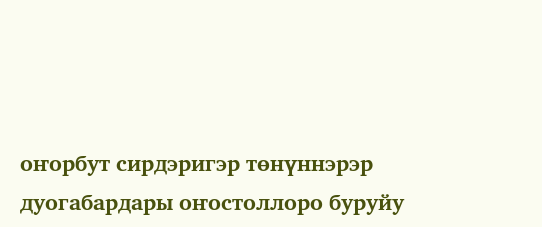оҥорбут сирдэригэр төнүннэрэр дуогабардары оҥостоллоро буруйу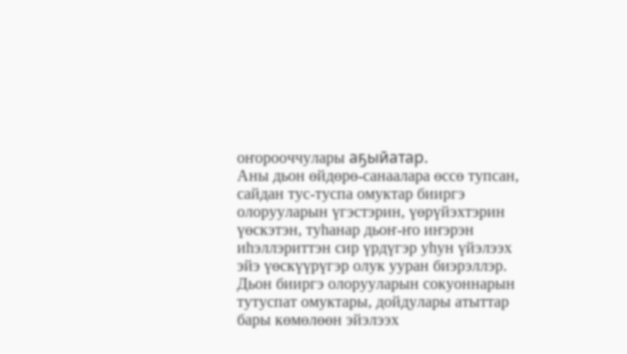оҥорооччулары аҕыйатар.
Аны дьон өйдөрө-санаалара өссө тупсан, сайдан тус-туспа омуктар бииргэ олорууларын үгэстэрин, үөрүйэхтэрин үөскэтэн, туһанар дьоҥ-ҥо иҥэрэн иһэллэриттэн сир үрдүгэр уһун үйэлээх эйэ үөскүүрүгэр олук ууран биэрэллэр. Дьон бииргэ олорууларын сокуоннарын тутуспат омуктары, дойдулары атыттар бары көмөлөөн эйэлээх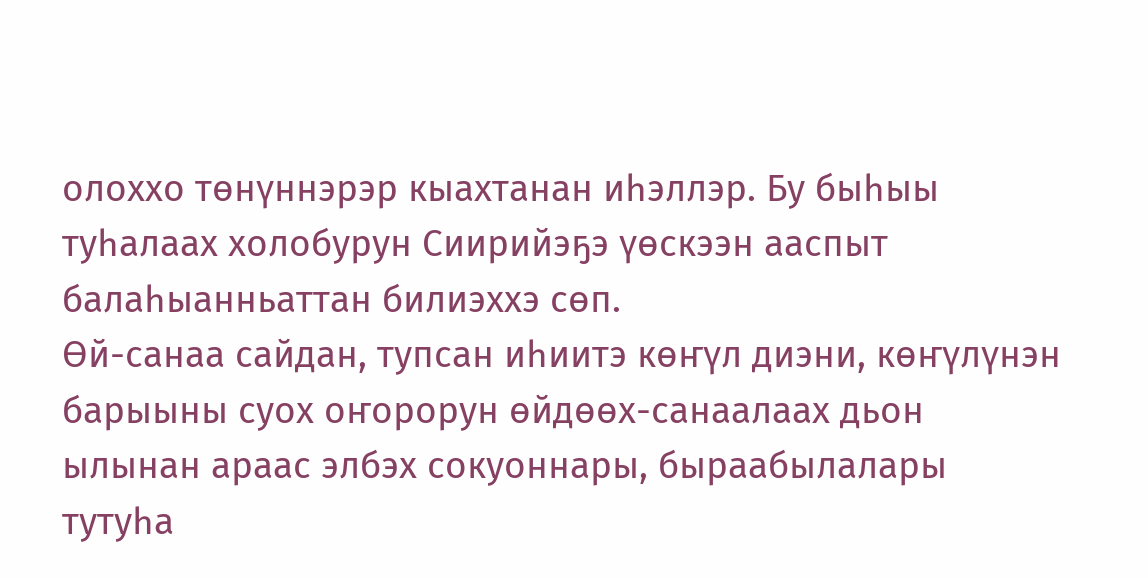олоххо төнүннэрэр кыахтанан иһэллэр. Бу быһыы туһалаах холобурун Сиирийэҕэ үөскээн ааспыт балаһыанньаттан билиэххэ сөп.
Өй-санаа сайдан, тупсан иһиитэ көҥүл диэни, көҥүлүнэн барыыны суох оҥорорун өйдөөх-санаалаах дьон ылынан араас элбэх сокуоннары, быраабылалары тутуһа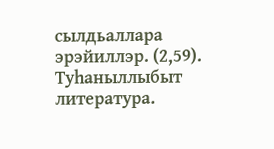сылдьаллара эрэйиллэр. (2,59).
Туһаныллыбыт литература.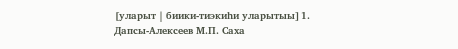[уларыт | биики-тиэкиһи уларытыы]1. Дапсы-Алексеев М.П. Саха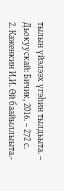тылын үйэлээх үгэһин тылдьыта. – Дьокуускай: Бичик, 2016. – 272 с.
2. Каженкин И.И. Өй баайыллыыта.-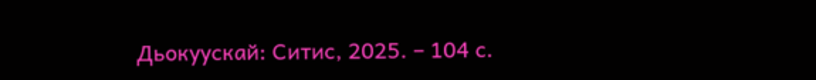Дьокуускай: Ситис, 2025. – 104 с.